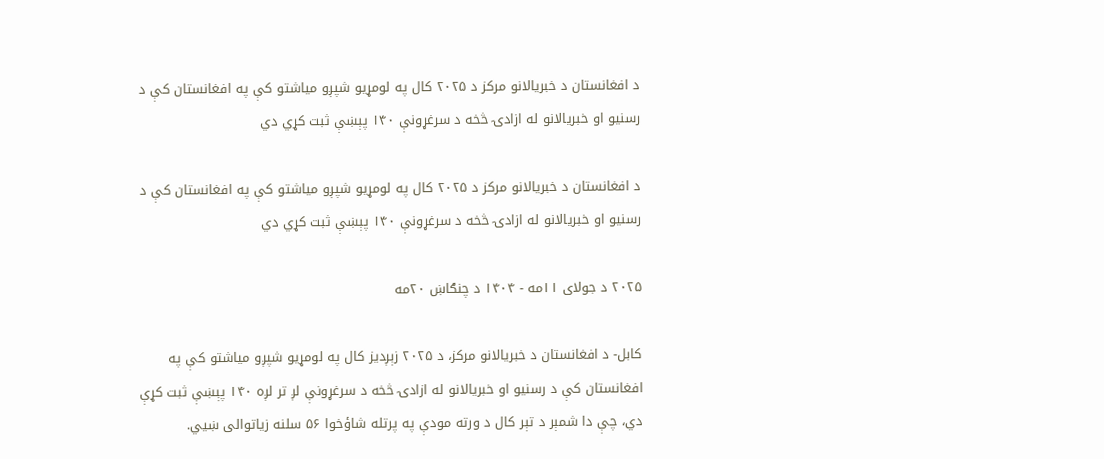د افغانستان د خبریالانو مرکز د ۲۰۲۵ کال په لومړیو شپږو میاشتو کې په افغانستان کې د رسنیو او خبریالانو له ازادۍ څخه د سرغړونې ۱۴۰ پېښې ثبت کړي دي

د افغانستان د خبریالانو مرکز د ۲۰۲۵ کال په لومړیو شپږو میاشتو کې په افغانستان کې د رسنیو او خبریالانو له ازادۍ څخه د سرغړونې ۱۴۰ پېښې ثبت کړي دي

۲۰۲۵ د جولای ۱۱مه - ۱۴۰۴ د چنګاښ ۲۰مه

کابل- د افغانستان د خبریالانو مرکز، د ۲۰۲۵ زېږدیز کال په لومړیو شپږو میاشتو کې په افغانستان کې د رسنیو او خبریالانو له ازادۍ څخه د سرغړونې لږ تر لږه ۱۴۰ پېښې ثبت کړې دي، چې دا شمېر د تېر کال د ورته مودې په پرتله شاؤخوا ۵۶ سلنه زیاتوالی ښيي.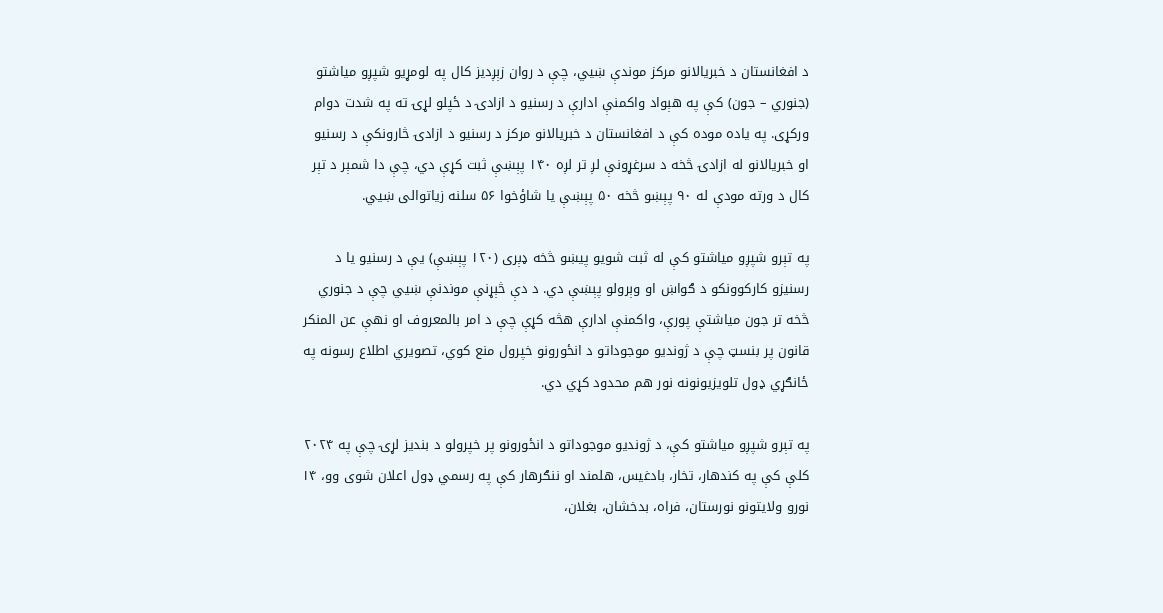د افغانستان د خبریالانو مرکز موندې ښیي، چې د روان زېږديز کال په لومړیو شپږو میاشتو (جنوري – جون) کې په هېواد واکمنې ادارې د رسنیو د ازادۍ د ځپلو لړۍ ته په شدت دوام ورکړی. په یاده موده کې د افغانستان د خبریالانو مرکز د رسنیو د ازادۍ څارونکې د رسنیو او خبریالانو له ازادۍ څخه د سرغړونې لږ تر لږه ۱۴۰ پېښې ثبت کړې دي، چې دا شمېر د تېر کال د ورته مودې له ۹۰ پېښو څخه ۵۰ پېښې یا شاؤخوا ۵۶ سلنه زیاتوالی ښیي.

په تېرو شپږو میاشتو کې له ثبت شویو پیښو څخه ډېری (۱۲۰ پېښې) یې د رسنیو یا د رسنیزو کارکوونکو د ګواښ او وېرولو پېښې دي. د دې څېړنې موندنې ښیي چې د جنوري څخه تر جون میاشتې پورې، واکمنې ادارې هڅه کړې چې د امر بالمعروف او نهې عن المنکر قانون پر بنسټ چې د ژونديو موجوداتو د انځورونو خپرول منع کوي، تصویري اطلاع رسونه په ځانګړي ډول تلویزیونونه نور هم محدود کړي دي.

په تېرو شپږو میاشتو کې، د ژونديو موجوداتو د انځورونو پر خپرولو د بندیز لړۍ چې په ۲۰۲۴ کلې کې په کندهار، تخار، بادغیس، هلمند او ننګرهار کې په رسمي ډول اعلان شوی وو، ۱۴ نورو ولایتونو نورستان، فراه، بدخشان، بغلان،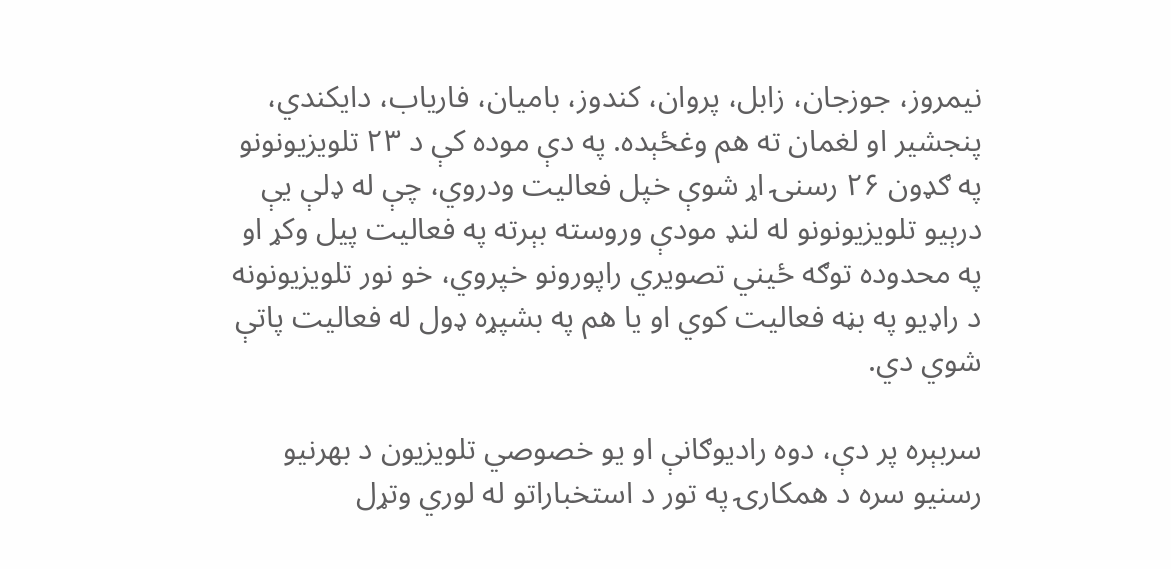نیمروز، جوزجان، زابل، پروان، کندوز، بامیان، فاریاب، دایکندي، پنجشیر او لغمان ته هم وغځېده. په دې موده کې د ۲۳ تلویزیونونو په ګډون ۲۶ رسنۍ اړ شوې خپل فعالیت ودروي، چې له ډلې یې درېیو تلویزیونونو له لنډ مودې وروسته بېرته په فعالیت پیل وکړ او په محدوده توګه ځیني تصویري راپورونو خپروي، خو نور تلویزیونونه د راډیو په بڼه فعالیت کوي او یا هم په بشپړه ډول له فعالیت پاتې شوي دي.

سربېره پر دې، دوه رادیوګانې او یو خصوصي تلویزیون د بهرنیو رسنیو سره د همکارۍ په تور د استخباراتو له لوري وتړل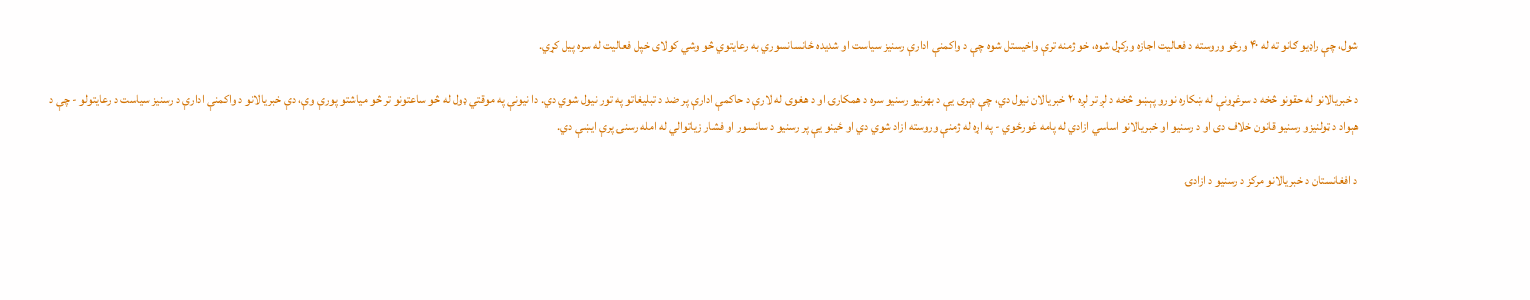شول، چې راډیو ګانو ته له ۴۰ ورځو وروسته د فعالیت اجازه ورکړل شوه، خو ژمنه ترې واخیستل شوه چې د واکمنې ادارې رسنیز سیاست او شدیده ځانسانسوري به رعایتوي څو وشي کولای خپل فعالیت له سره پیل کړي.

د خبریالانو له حقونو څخه د سرغړونې له ښکاره نورو پېښو څخه د لږ تر لږه ۲۰ خبریالان نیول دي، چې ډېری یې د بهرنیو رسنیو سره د همکارۍ او د هغوی له لارې د حاکمې ادارې پر ضد د تبليغاتو په تور نیول شوي دي. دا نیونې په موقتي ډول له څو ساعتونو تر څو میاشتو پورې وې، دې خبریالانو د واکمنې ادارې د رسنیز سیاست د رعايتولو - چې د هېواد د ټولنیزو رسنیو قانون خلاف دی او د رسنیو او خبریالانو اساسي ازادي له پامه غورځوي - په اړه له ژمنې وروسته ازاد شوي دي او ځينو یې پر رسنیو د سانسور او فشار زیاتوالي له امله رسنۍ پرې ايښې دي.

د افغانستان د خبریالانو مرکز د رسنیو د ازادۍ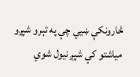څارونکې ښیي چې په تېرو شپږو میاشتو کې شپږ نیول شوي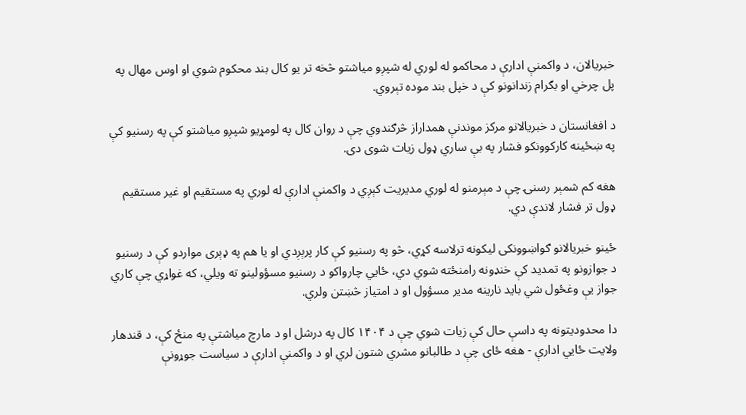خبریالان، د واکمنې ادارې د محاکمو له لوري له شپږو مياشتو څخه تر یو کال بند محکوم شوي او اوس مهال په پل‌ چرخي او بګرام زندانونو کې د خپل بند موده تېروي.

د افغانستان د خبریالانو مرکز موندنې همداراز څرګندوي چې د روان کال په لومړیو شپږو میاشتو کې په رسنیو کې په ښځینه کارکوونکو فشار په بې ساري ډول زیات شوی دی.

هغه کم شمېر رسنۍ چې د مېرمنو له لوري مدیریت کېږي د واکمنې ادارې له لوري په مستقیم او غیر مستقیم ډول تر فشار لاندې دي.

ځینو خبریالانو ګواښوونکی لیکونه ترلاسه کړي، څو په رسنیو کې کار پرېږدي او یا هم په ډېری مواردو کې د رسنیو د جوازونو په تمدید کې خنډونه رامنځته شوي دي، ځایي چارواکو د رسنیو مسؤولینو ته ویلي، که غواړي چې کاري جواز یې وغځول شي باید نارینه مدیر مسؤول او د امتیاز څښتن ولري.

دا محدوديتونه په داسې حال کې زیات شوي چې د ۱۴۰۴ کال په درشل او د مارچ میاشتې په منځ کې، د قندهار ولایت ځایي ادارې - هغه ځای چې د طالبانو مشري شتون لري او د واکمنې ادارې د سیاست جوړونې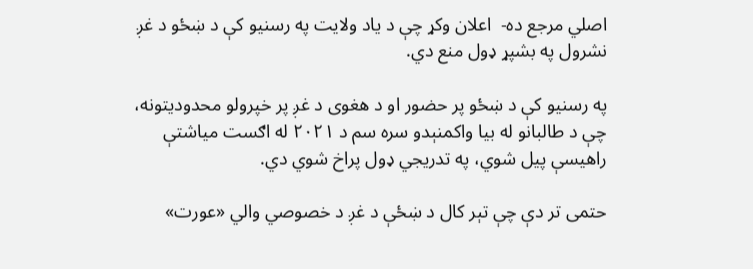اصلي مرجع ده-  اعلان وکړ چې د یاد ولایت په رسنیو کې د ښځو د غږ نشرول په بشپړ ډول منع دي.

په رسنیو کې د ښځو پر حضور او د هغوی د غږ پر خپرولو محدودیتونه، چې د طالبانو له بیا واکمنېدو سره سم د ۲۰۲۱ له اګست میاشتې راهیسې پيل شوي، په تدریجي ډول پراخ شوي دي.

حتمی تر دې چې تېر کال د ښځې د غږ د خصوصي والي «عورت»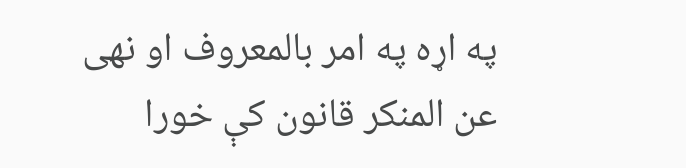په اړه په امر بالمعروف او نهی عن المنکر قانون کې خورا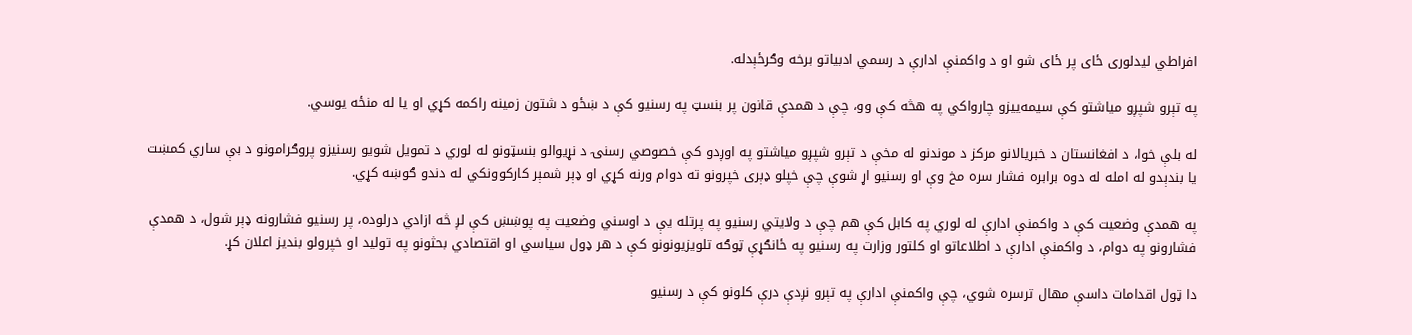افراطي لیدلوری ځای پر ځای شو او د واکمنې ادارې د رسمي ادبیاتو برخه وګرځېدله.

په تېرو شپږو میاشتو کې سیمه‌ییزو چارواکي په هڅه کې وو، چې د همدې قانون پر بنسټ په رسنیو کې د ښځو د شتون زمینه راکمه کړي او یا له منځه یوسي.

له بلې خوا، د افغانستان د خبریالانو مرکز د موندنو له مخې د تېرو شپږو میاشتو په اوږدو کې خصوصي رسنۍ د نړیوالو بنسټونو له لوري د تمویل شویو رسنیزو پروګرامونو د بې ساري کمښت یا بندېدو له امله له دوه برابره فشار سره مخ وې او رسنیو اړ شوې چې خپلو ډېری خپرونو ته دوام ورنه کړي او ډېر شمېر کارکوونکي له دندو ګوښه کړي.

په همدې وضعیت کې د واکمنې ادارې له لوري په کابل کې هم چې د ولایتي رسنیو په پرتله یې د اوسني وضعیت په پوښښ کې لږ څه ازادي درلوده، پر رسنیو فشارونه ډېر شول، د همدې فشارونو په دوام، د واکمنې ادارې د اطلاعاتو او کلتور وزارت په رسنیو په ځانګړې ټوګه تلویزیونونو کې د هر ډول سیاسي او اقتصادي بحثونو په تولید او خپرولو بندیز اعلان کړ.

دا ټول اقدامات داسې مهال ترسره شوي، چې واکمنې ادارې په تېرو نږدې درې کلونو کې د رسنیو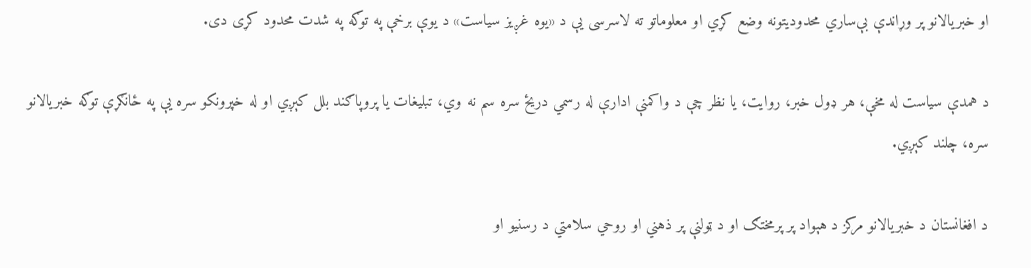او خبریالانو پر وړاندې بې‌ساري محدودیتونه وضع کړي او معلوماتو ته لاسرسی یې د «یوه غږیز سیاست» د یوې برخې په توګه په شدت محدود کړی دی.

د همدې سیاست له مخې، هر ډول خبر، روایت، یا نظر چې د واکمنې ادارې له رسمي دریځ سره سم نه وي، تبلیغات یا پروپاګند بلل کېږي او له خپرونکو سره یې په ځانګړې توګه خبریالانو سره، چلند کېږي.

د افغانستان د خبریالانو مرکز د هېواد پر پرمختګ او د ټولنې پر ذهني او روحي سلامتي د رسنیو او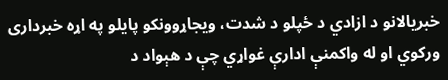خبریالانو د ازادي د ځپلو د شدت، ویجاړوونکو پایلو په اړه خبرداری ورکوي او له واکمنې ادارې غواړي چې د هېواد د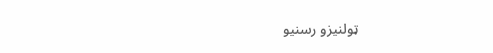ټولنیزو رسنیو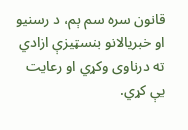قانون سره سم ېم، د رسنیو او خبریالانو بنسټیزې ازادي ته درناوی وکړي او رعایت یې کړي.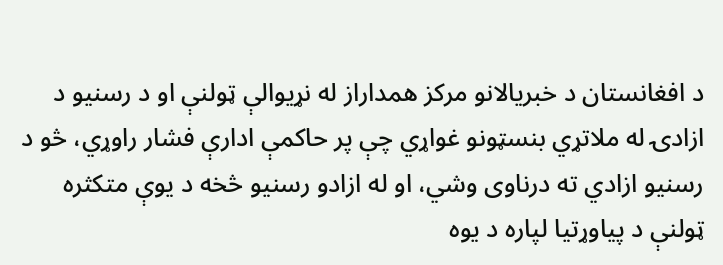د افغانستان د خبریالانو مرکز همداراز له نړیوالې ټولنې او د رسنیو د ازادۍ له ملاتړي بنسټونو غواړي چې پر حاکمې ادارې فشار راوړي، څو د رسنیو ازادي ته درناوی وشي، او له ازادو رسنیو څخه د یوې متکثره ټولنې د پیاوړتیا لپاره د يوه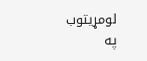لومړیتوب په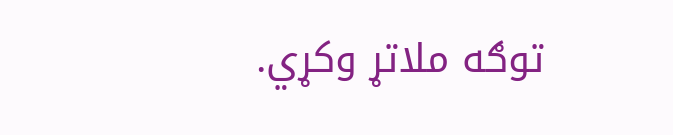توګه ملاتړ وکړي.